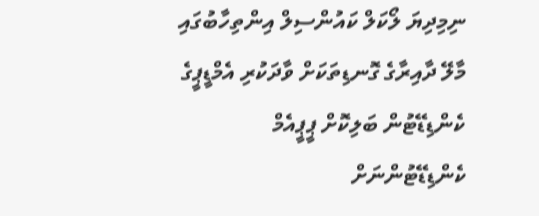ނިމިދިޔަ ލޯކަލް ކައުންސިލް އިންތިހާބުގައި މާލޭ ދާއިރާގެ ގޮނޑިތަކަށް ވާދަކުރި އެމްޑީޕީގެ ކެންޑިޑޭޓުން ބަލިކޮށް ޕީޕީއެމް ކެންޑިޑޭޓުންނަށް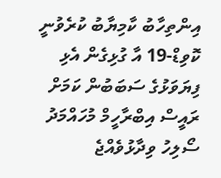އިންތިހާބު ކާމިޔާބު ކުރެވުނީ ކޮވިޑް-19 އާ ގުޅިގެން އެޅި ފިޔަވަޅުގެ ސަބަބުން ކަމަށް ރައީސް އިބްރާހީމް މުހައްމަދު ސޯލިހު ވިދާޅުވެއްޖެ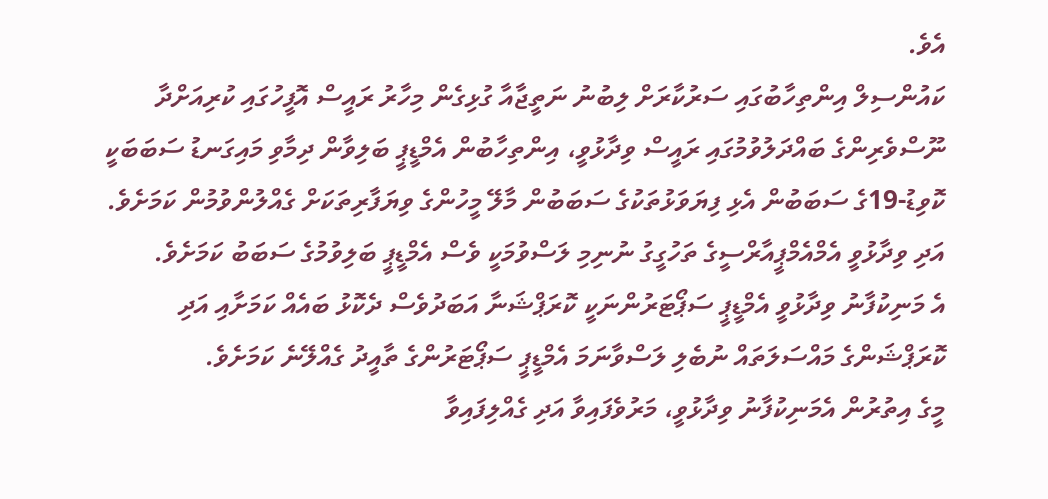އެވެ.
ކައުންސިލް އިންތިހާބުގައި ސަރުކާރަށް ލިބުނު ނަތީޖާއާ ގުޅިގެން މިހާރު ރައީސް އޮފީހުގައި ކުރިއަށްދާ ނޫސްވެރިންގެ ބައްދަލުވުމުގައި ރައީސް ވިދާޅުވީ، އިންތިހާބުން އެމްޑީޕީ ބަލިވާން ދިމާވި މައިގަނޑު ސަބަބަކީ ކޮވިޑު-19ގެ ސަބަބުން އެޅި ފިޔަވަޅުތަކުގެ ސަބަބުން މާލޭ މީހުންގެ ވިޔަފާރިތަކަށް ގެއްލުންވުމުން ކަމަށެވެ.
އަދި ވިދާޅުވީ އެމްއެމްޕީއާރްސީގެ ތަހުގީގު ނުނިމި ލަސްވުމަކީ ވެސް އެމްޑީޕީ ބަލިވުމުގެ ސަބަބު ކަމަށެވެ.
އެ މަނިކުފާނު ވިދާޅުވީ އެމްޑީޕީ ސަޕޯޓަރުންނަކީ ކޮރަޕްޝަނާ އަބަދުވެސް ދެކޮޅު ބައެއް ކަމަށާއި އަދި ކޮރަޕްޝަންގެ މައްސަލަތައް ނުބެލި ލަސްވާނަމަ އެމްޑީޕީ ސަޕޯޓަރުންގެ ތާއީދު ގެއްލޭނެ ކަމަށެވެ.
މީގެ އިތުރުން އެމަނިކުފާނު ވިދާޅުވީ، މަރުވެފައިވާ އަދި ގެއްލިފައިވާ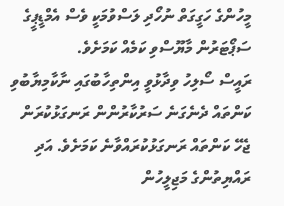މީހުންގެ ހަގީގަތް ނުހޯދި ލަސްވުމަކީ ވެސް އެމްޑީޕީގެ ސަޕޯޓަރުން މާޔޫސްވި ކަމެއް ކަމަށެވެ.
ރައީސް ސޯލިހު ވިދާޅުވީ އިންތިހާބުގައި ނާކާމިޔާބުވި ކަންތައް ދެނެގަނެ ސަރުކާރުންން ރަނގަޅުކުރަން ޖެހޭ ކަންތައް ރަނގަޅުކުރައްވާނެ ކަމަށެވެ. އަދި ރައްޔިތުންގެ މަޖިލީހުން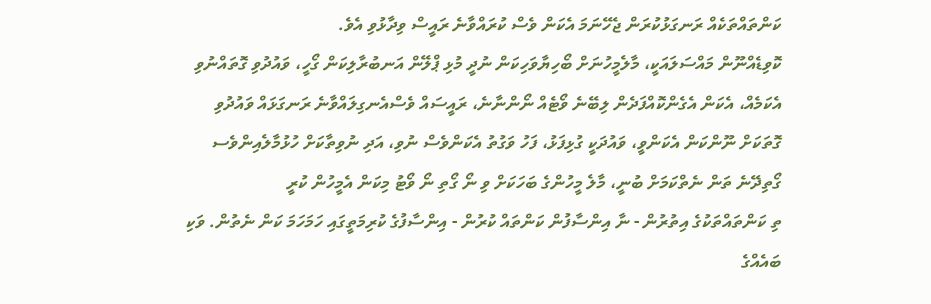ކަންތައްތަކެއް ރަނގަޅުކުރަން ޖެހޭނަމަ އެކަން ވެސް ކުރައްވާނެ ރައީސް ވިދާޅުވި އެވެ.
ކޮވިޑެއްނޫން މައްސަލައަކީ، މާލެމީހުނަށް ބޯހިޔާވަހިކަން ނުދީ މުޅި ޕްލޭން އަނބުރާލިކަން ގޯހީ، ވައުދުވި ގޮތައްނުވި އެކަމެއް، އެކަން އެގެންކޮއްފަދެން ލިބޭނެ ވޯޓެއް ނޯންނާނެ، ރައީސައް ވެސްއެނގިލައްވާނެ ރަނގަޅައް ވައުދުވި ގޮތަކަށް ނޫންކަން އެކަންވީ، ވައުދަކީ ގުޅިފަޅު، ފަހު ވަގުތު އެކަންވެސް ނުވި، އަދި ނުވިތާކަށް ހުޅުމާލެއިންވެސ ގޯތިދޭނެ ތަން ނެތްކަމަށް ބުނީ، މާލެ މީހުންގެ ބަހަކަށް ވި ނޯ ގޯތި ނޯ ވޯޓު މިކަން އެމީހުން ކުރީ
ތި ކަންތައްތަކުގެ އިތުރުން - ނާ އިންސާފުން ކަންތައް ކުރުން - އިންސާފުގެ ކުރިމަތީގައި ހަމަހަމަ ކަން ނެތުން. ވަކި ބައެއްގެ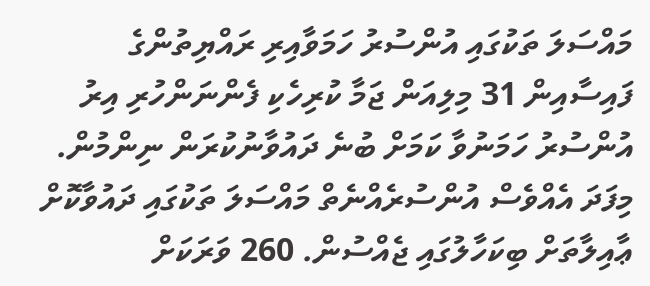މައްސަލަ ތަކުގައި އުންސުރު ހަމަވާއިރި ރައްޔިތުންގެ ފައިސާއިން 31 މިލިއަން ޖަމާ ކުރިހެކި ފެންނަންހުރި އިރު އުންސުރު ހަމަނުވާ ކަމަށް ބުނެ ދައުވާނުކުރަން ނިންމުން. މިފަދަ އެއްވެސް އުންސުރެއްނެތް މައްސަލަ ތަކުގައި ދައުވާކޮށް ޢާއިލާތަށް ބިކަހާލުގައި ޖެއްސުން. 260 ވަރަކަށް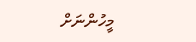މީހުންނަށް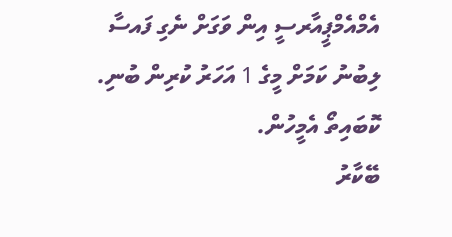އެމްއެމްޕީއާރސީ އިން ވަގަށް ނެގި ފައސާ ލިބުނު ކަމަށް މީގެ 1 އަހަރު ކުރިން ބުނި. ކޮބައިތޯ އެމީހުން.
ބޭކާރު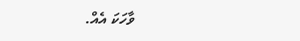ވާހަކަ އެއް.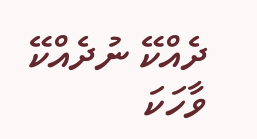ދެއްކޭ ނުދެއްކޭ ވާހަކަ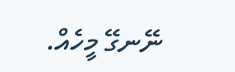ނޭނގޭ މީހެއް.